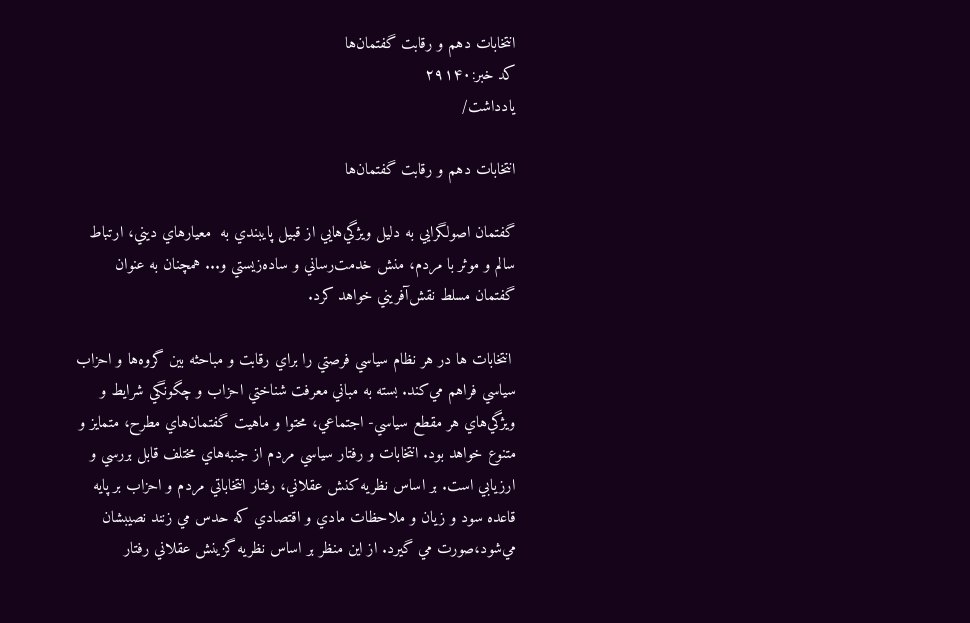انتخابات دهم و رقابت گفتمان‌ها
کد خبر:۲۹۱۴۰
يادداشت/

انتخابات دهم و رقابت گفتمان‌ها

گفتمان اصولگرايي به دليل ويژگي‌هايي از قبيل پايبندي به  معيارهاي ديني، ارتباط سالم و موثر با مردم، منش خدمت‌رساني و ساده‌زيستي و... همچنان به عنوان گفتمان مسلط نقش‌آفريني خواهد كرد.

 انتخابات ها در هر نظام سياسي فرصتي را براي رقابت و مباحثه بين گروه‌ها و احزاب سياسي فراهم مي‌كند. بسته به مباني معرفت شناختي احزاب و چگونگي شرايط و ويژگي‌هاي هر مقطع سياسي- اجتماعي، محتوا و ماهيت گفتمان‌هاي مطرح، متمايز و متنوع خواهد بود. انتخابات و رفتار سياسي مردم از جنبه‌هاي مختلف قابل بررسي و ارزيابي است. بر اساس نظريه كنش عقلاني، رفتار انتخاباتي مردم و احزاب بر پايه قاعده سود و زيان و ملاحظات مادي و اقتصادي كه حدس مي زنند نصيبشان مي‌شود،صورت مي گيرد. از اين منظر بر اساس نظريه گزينش عقلاني رفتار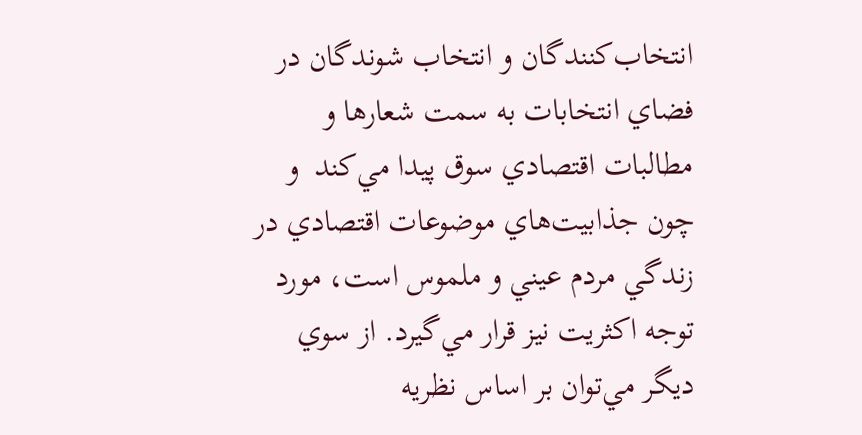انتخاب‌كنندگان و انتخاب شوندگان در فضاي انتخابات به سمت شعارها و مطالبات اقتصادي سوق پيدا مي‌كند  و چون جذابيت‌هاي موضوعات اقتصادي در زندگي مردم عيني و ملموس است، مورد توجه اكثريت نيز قرار مي‌گيرد. از سوي ديگر مي‌توان بر اساس نظريه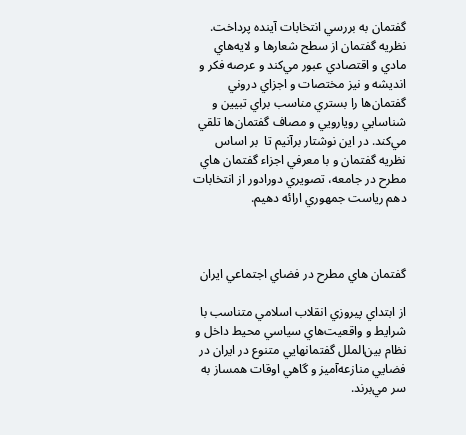گفتمان به بررسي انتخابات آينده پرداخت. نظريه گفتمان از سطح شعارها و لايه‌هاي مادي و اقتصادي عبور مي‌كند و عرصه فكر و انديشه و نيز مختصات و اجزاي دروني گفتمان‌ها را بستري مناسب براي تبيين و شناسايي رويارويي و مصاف گفتمان‌ها تلقي مي‌كند. در اين نوشتار برآنيم تا  بر اساس نظريه گفتمان و با معرفي اجزاء گفتمان هاي مطرح در جامعه، تصويري دورادور از انتخابات دهم رياست جمهوري ارائه دهيم.



گفتمان هاي مطرح در فضاي اجتماعي ايران

از ابتداي پيروزي انقلاب اسلامي متناسب با شرايط و واقعيت‌هاي سياسي محيط داخل و نظام بين‌الملل گفتمانهايي متنوع در ايران در فضايي منازعه‌آميز و گاهي اوقات همساز به سر مي‌برند.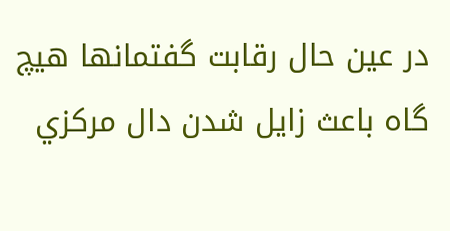در عين حال رقابت گفتمانها هيچ گاه باعث زايل شدن دال مركزي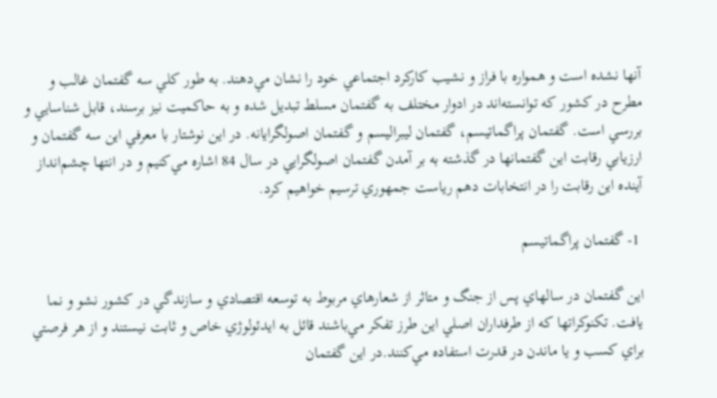آنها نشده است و همواره با فراز و نشيب كاركرد اجتماعي خود را نشان مي‌دهند. به طور كلي سه گفتمان غالب و مطرح در كشور كه توانسته‌اند در ادوار مختلف به گفتمان مسلط تبديل شده و به حاكميت نيز برسند، قابل شناسايي و بررسي است. گفتمان پراگماتيسم، گفتمان ليبراليسم و گفتمان اصولگرايانه. در اين نوشتار با معرفي اين سه گفتمان و ارزيابي رقابت اين گفتمانها در گذشته به بر آمدن گفتمان اصولگرايي در سال 84 اشاره مي‌كنيم و در انتها چشم‌انداز آينده اين رقابت را در انتخابات دهم رياست جمهوري ترسيم خواهيم كرد.

 1- گفتمان پراگماتيسم

اين گفتمان در سالهاي پس از جنگ و متاثر از شعارهاي مربوط به توسعه اقتصادي و سازندگي در كشور نشو و نما يافت. تكنوكراتها كه از طرفداران اصلي اين طرز تفكر مي‌باشند قائل به ايدئولوژي خاص و ثابت نيستند و از هر فرصتي براي كسب و يا ماندن در قدرت استفاده مي‌كنند.در اين گفتمان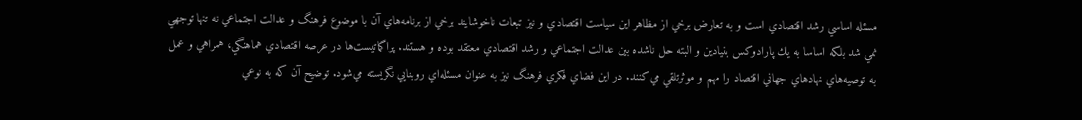مسئله اساسي رشد اقتصادي است و به تعارض برخي از مظاهر اين سياست اقتصادي و نيز تبعات ناخوشايند برخي از برنامه‌هاي آن با موضوع فرهنگ و عدالت اجتماعي نه تنها توجهي نمي شد بلکه اساسا به يك پارادوكس بنيادين و البته حل ناشده بين عدالت اجتماعي و رشد اقتصادي معتقد بوده و هستند. پراگماتيست‌ها در عرصه اقتصادي هماهنگي، همراهي و عمل به توصيه‌هاي نهادهاي جهاني اقتصاد را مهم و موثرتلقي مي‌كنند. در اين فضاي فكري فرهنگ نيز به عنوان مسئله‌اي روبنايي نگريسته مي‌شود. توضيح آن كه به نوعي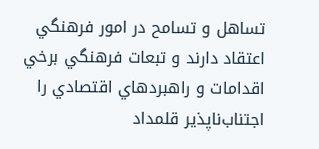تساهل و تسامح در امور فرهنگي اعتقاد دارند و تبعات فرهنگي برخي اقدامات و راهبردهاي اقتصادي را اجتناب‌ناپذير قلمداد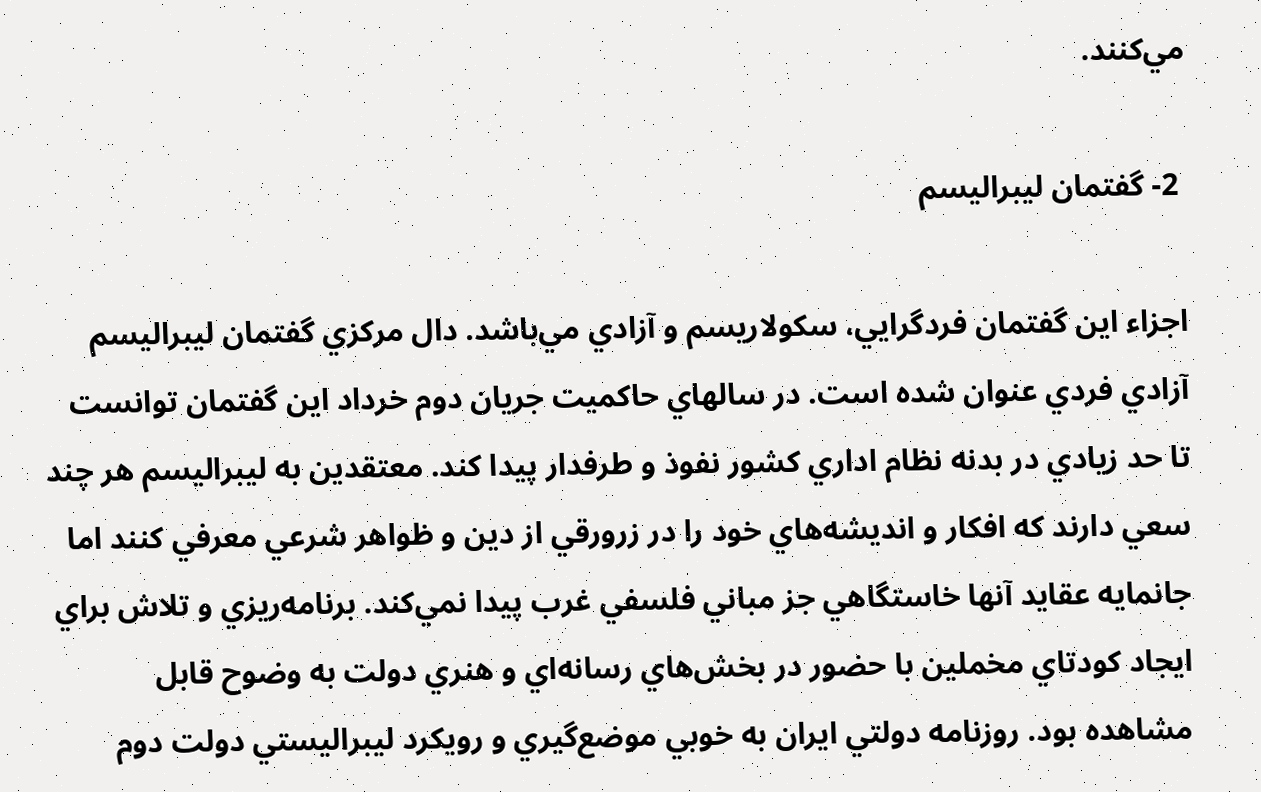مي‌كنند.

 2- گفتمان ليبراليسم

اجزاء اين گفتمان فردگرايي، سكولاريسم و آزادي مي‌باشد. دال مركزي گفتمان ليبراليسم آزادي فردي عنوان شده است. در سالهاي حاكميت جريان دوم خرداد اين گفتمان توانست تا حد زيادي در بدنه نظام اداري كشور نفوذ و طرفدار پيدا كند. معتقدين به ليبراليسم هر چند سعي دارند كه افكار و انديشه‌هاي خود را در زرورقي از دين و ظواهر شرعي معرفي كنند اما جانمايه عقايد آنها خاستگاهي جز مباني فلسفي غرب پيدا نمي‌كند. برنامه‌ريزي و تلاش براي ايجاد كودتاي مخملين با حضور در بخش‌هاي رسانه‌اي و هنري دولت به وضوح قابل مشاهده بود. روزنامه دولتي ايران به خوبي موضع‌گيري و رويكرد ليبراليستي دولت دوم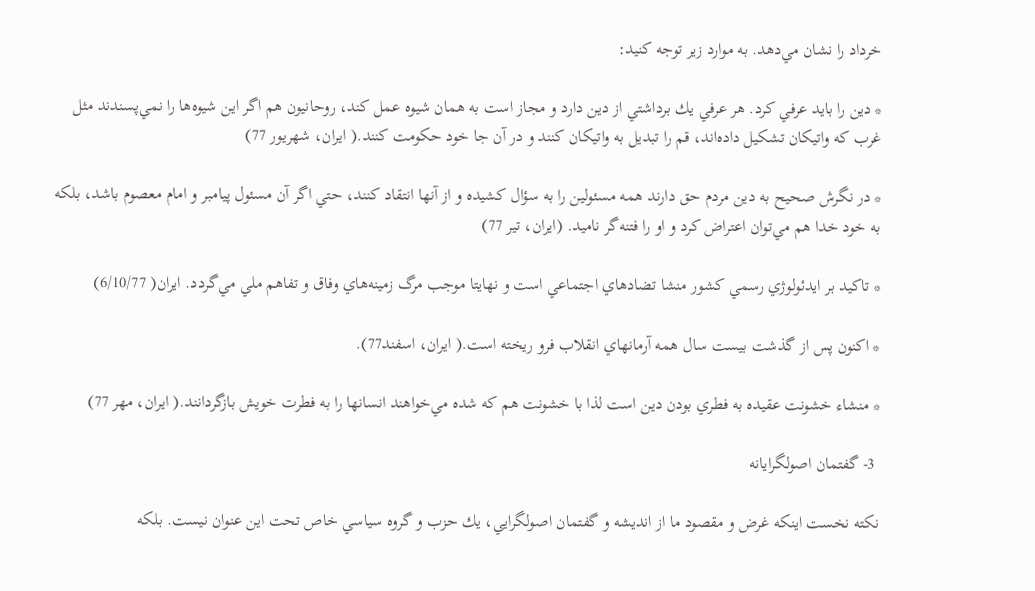خرداد را نشان مي‌دهد. به موارد زير توجه كنيد:

* دين را بايد عرفي کرد. هر عرفي يك برداشتي از دين دارد و مجاز است به همان شيوه عمل كند، روحانيون هم اگر اين شيوه‌ها را نمي‌پسندند مثل غرب كه واتيكان تشكيل داده‌اند، قم را تبديل به واتيكان كنند و در آن جا خود حكومت كنند.( ايران، شهريور 77)

* در نگرش صحيح به دين مردم حق دارند همه مسئولين را به سؤال كشيده و از آنها انتقاد كنند، حتي اگر آن مسئول پيامبر و امام معصوم باشد، بلكه به خود خدا هم مي‌توان اعتراض كرد و او را فتنه‌گر ناميد. (ايران، تير 77)

* تاكيد بر ايدئولوژي رسمي كشور منشا تضادهاي اجتماعي است و نهايتا موجب مرگ زمينه‌هاي وفاق و تفاهم ملي مي‌گردد. ايران( 6/10/77)

* اكنون پس از گذشت بيست سال همه آرمانهاي انقلاب فرو ريخته است.( ايران، اسفند77).

* منشاء خشونت عقيده به فطري بودن دين است لذا با خشونت هم كه شده مي‌خواهند انسانها را به فطرت خويش بازگردانند.( ايران، مهر 77)

 3- گفتمان اصولگرايانه

نكته نخست اينكه غرض و مقصود ما از انديشه و گفتمان اصولگرايي، يك حزب و گروه سياسي خاص تحت اين عنوان نيست. بلكه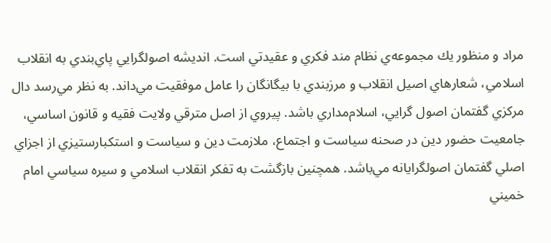مراد و منظور يك مجموعه‌ي نظام مند فكري و عقيدتي است. انديشه اصولگرايي‌ پاي‌بندي به انقلاب اسلامي، شعارهاي اصيل انقلاب و مرزبندي با بيگانگان را عامل موفقيت مي‌داند. به نظر مي‌رسد دال مركزي گفتمان اصول گرايي، اسلام‌مداري باشد. پيروي از اصل مترقي ولايت فقيه و قانون اساسي، جامعيت حضور دين در صحنه سياست و اجتماع، ملازمت دين و سياست و استكبارستيزي از اجزاي اصلي گفتمان اصولگرايانه مي‌باشد. همچنين بازگشت به تفكر انقلاب اسلامي و سيره سياسي امام خميني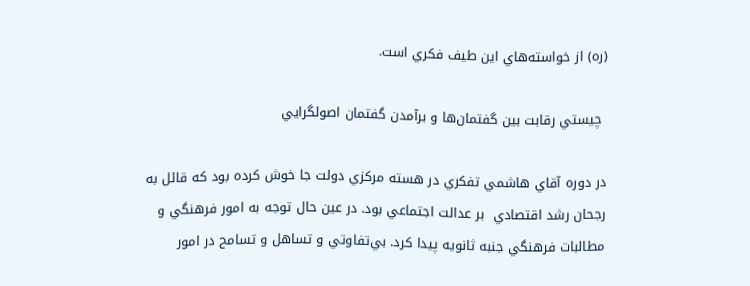(ره) از خواسته‌هاي اين طيف فكري است.

 چيستي رقابت بين گفتمان‌ها و برآمدن گفتمان اصولگرايي

در دوره آقاي هاشمي تفكري در هسته مركزي دولت جا خوش كرده بود كه قائل به رجحان رشد اقتصادي  بر عدالت اجتماعي بود. در عين حال توجه به امور فرهنگي و مطالبات فرهنگي جنبه ثانويه پيدا كرد. بي‌تفاوتي و تساهل و تسامح در امور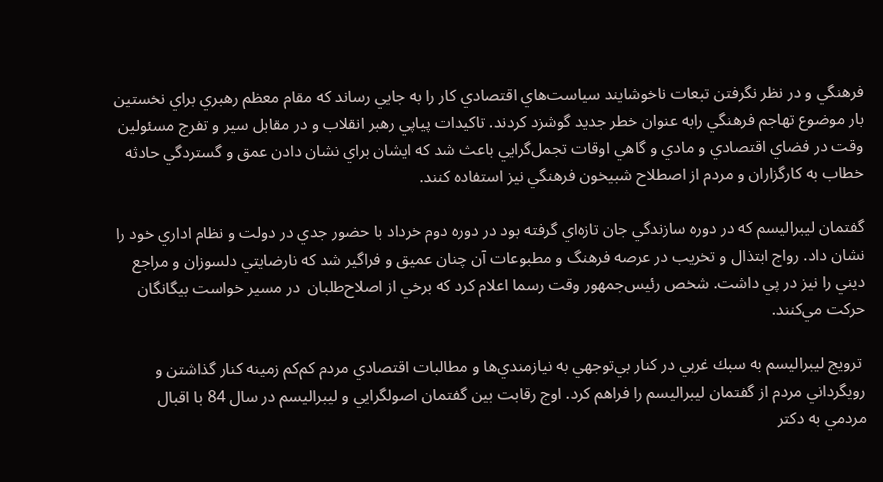فرهنگي و در نظر نگرفتن تبعات ناخوشايند سياست‌هاي اقتصادي كار را به جايي رساند كه مقام معظم رهبري براي نخستين بار موضوع تهاجم فرهنگي رابه عنوان خطر جديد گوشزد كردند. تاكيدات پياپي رهبر انقلاب و در مقابل سير و تفرج مسئولين وقت در فضاي اقتصادي و مادي و گاهي اوقات تجمل‌گرايي باعث شد كه ايشان براي نشان دادن عمق و گستردگي حادثه خطاب به كارگزاران و مردم از اصطلاح شبيخون فرهنگي نيز استفاده كنند.

گفتمان ليبراليسم كه در دوره سازندگي جان تازه‌اي گرفته بود در دوره دوم خرداد با حضور جدي در دولت و نظام اداري خود را نشان داد. رواج ابتذال و تخريب در عرصه فرهنگ و مطبوعات آن چنان عميق و فراگير شد كه نارضايتي دلسوزان و مراجع ديني را نيز در پي داشت. شخص رئيس‌جمهور وقت رسما اعلام كرد كه برخي از اصلاح‌طلبان  در مسير خواست بيگانگان حركت مي‌كنند.

 ترويج ليبراليسم به سبك غربي در كنار بي‌توجهي به نيازمندي‌ها و مطالبات اقتصادي مردم كم‌‌كم زمينه كنار گذاشتن و رويگرداني مردم از گفتمان ليبراليسم را فراهم كرد. اوج رقابت بين گفتمان اصولگرايي و ليبراليسم در سال 84 با اقبال مردمي به دكتر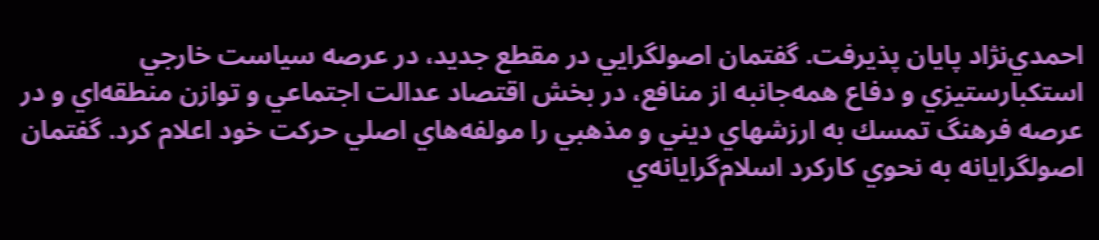احمدي‌نژاد پايان پذيرفت. گفتمان اصولگرايي در مقطع جديد، در عرصه سياست خارجي استكبارستيزي و دفاع همه‌جانبه از منافع، در بخش اقتصاد عدالت اجتماعي و توازن منطقه‌اي و در عرصه فرهنگ تمسك به ارزشهاي ديني و مذهبي را مولفه‌هاي اصلي حركت خود اعلام كرد. گفتمان اصولگرايانه به نحوي كاركرد اسلام‌گرايانه‌ي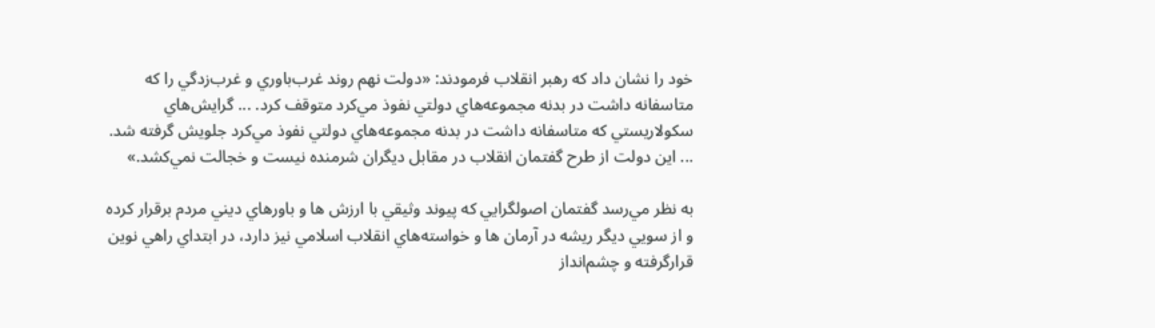خود را نشان داد كه رهبر انقلاب فرمودند: «دولت نهم روند غرب‌باوري و غرب‌زدگي را كه متاسفانه داشت در بدنه مجموعه‌هاي دولتي نفوذ مي‌كرد متوقف كرد. ... گرايش‌هاي سكولاريستي كه متاسفانه داشت در بدنه مجموعه‌هاي دولتي نفوذ مي‌كرد جلويش گرفته شد. ... اين دولت از طرح گفتمان انقلاب در مقابل ديگران شرمنده نيست و خجالت نمي‌كشد.»

به نظر مي‌رسد گفتمان اصولگرايي كه پيوند وثيقي با ارزش ها و باورهاي ديني مردم برقرار كرده و از سويي ديگر ريشه در آرمان ها و خواسته‌هاي انقلاب اسلامي نيز دارد، در ابتداي راهي نوين قرارگرفته و چشم‌انداز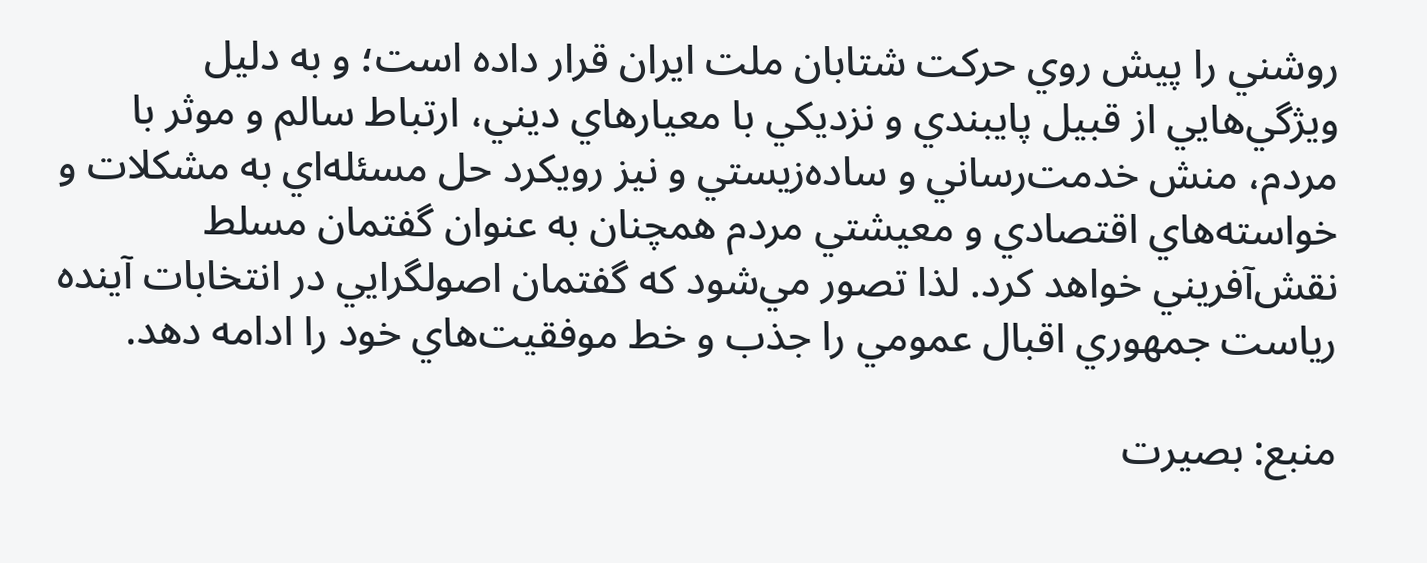روشني را پيش روي حركت شتابان ملت ايران قرار داده است؛ و به دليل ويژگي‌هايي از قبيل پايبندي و نزديكي با معيارهاي ديني، ارتباط سالم و موثر با مردم، منش خدمت‌رساني و ساده‌زيستي و نيز رويكرد حل مسئله‌اي به مشكلات و خواسته‌هاي اقتصادي و معيشتي مردم همچنان به عنوان گفتمان مسلط نقش‌آفريني خواهد كرد. لذا تصور مي‌شود كه گفتمان اصولگرايي در انتخابات آينده رياست جمهوري اقبال عمومي را جذب و خط موفقيت‌هاي خود را ادامه ‌دهد.

منبع: بصيرت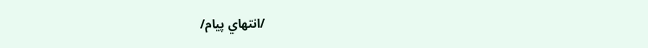/انتهاي پيام/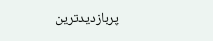پربازدیدترین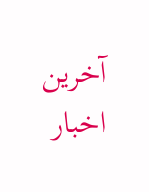آخرین اخبار